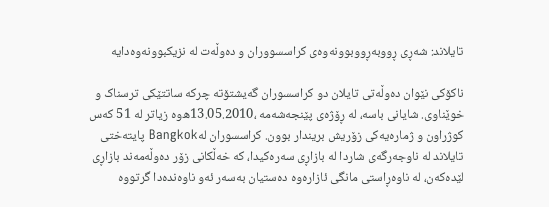تایلاند: شه‌ڕی ڕووبه‌ڕووبوونه‌وه‌ی كراسسووران و ده‌وڵه‌ت له‌ نزیکبوونه‌وه‌دایه‌

ناکۆکی نێوان ده‌وڵه‌تی تایلان دو کراسسوران گه‌یشتۆته‌ چرکه‌ ساتتێکی ترسناک و خوێناوی. شایانی باسه‌، له‌ ڕۆژه‌ی پێنجه‌شه‌مه‌ ،13.05.2010ه‌وه‌ زیاتر له‌ 51 که‌س کوژراون و ژماره‌یه‌کی زۆریش بریندار بوون. کراسسوران له‌Bangkok پایته‌ختی تایلاند له‌ ناوجه‌رگه‌ی شاردا له‌ بازاڕی سه‌ره‌کیدا، که‌ خه‌ڵکانی زۆر ده‌وڵه‌مه‌ند بازاڕی لێده‌که‌ن، له‌ ناوه‌ڕاستی مانگی ئازاره‌وه‌ ده‌ستیان به‌سه‌ر ئه‌و ناوه‌نده‌دا گرتووه‌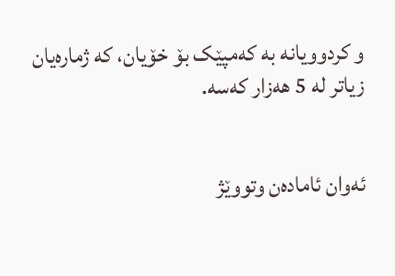و کردوویانه‌ به‌ که‌مپێک بۆ خۆیان، که‌ ژماره‌یان زیاتر له‌ 5 هه‌زار که‌سه‌.


ئه‌وان ئاماده‌ن وتووێژ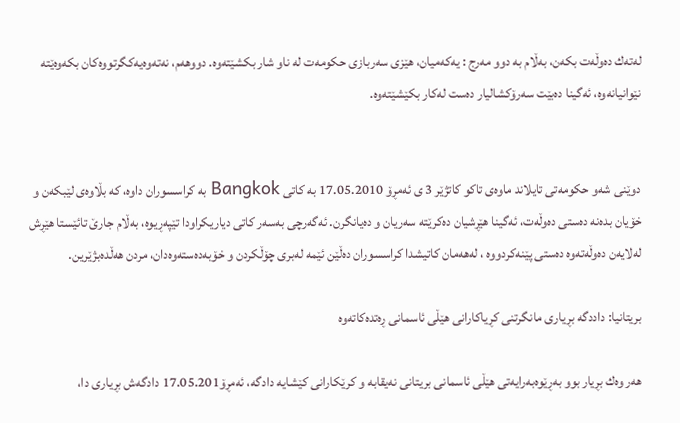له‌ته‌ك ده‌وڵه‌ت بکه‌ن، به‌ڵام به‌ دوو مه‌رج : یه‌که‌میان، هێزی سه‌ربازی حکومه‌ت له‌ ناو شار بکشێته‌وه‌. دووهه‌م، نه‌ته‌وه‌یه‌کگرتووه‌کان بکه‌وه‌ێته‌ نێوانیانه‌وه‌، ئه‌گینا ده‌بێت سه‌رۆکشالیار ده‌ست له‌کار بکێشێته‌وه‌.


دوێنی شه‌و حکومه‌تی تایلاند ماوه‌ی تاکو کاتژێر 3 ی ئه‌مڕۆ 17.05.2010 به‌ کاتی Bangkok به‌ کراسسوران داوه‌، که‌ بڵاوه‌ی لێبکه‌ن و خۆیان بده‌نه‌ ده‌ستی ده‌وڵه‌ت، ئه‌گینا هێڕشیان ده‌کرێته‌ سه‌ریان و ده‌یانگرن. ئه‌گه‌رچی به‌سه‌ر کاتی دیاریکراودا تێپه‌ڕیوه، به‌ڵام‌ جارێ تائێستا هێڕش له‌لایه‌ن ده‌وڵه‌ته‌وه‌ ده‌ستی پێنه‌کردووه‌ ، له‌هه‌مان کاتیشدا کراسسوران ده‌ڵێن ئێمه‌ له‌بری چۆڵکردن و خۆبه‌ده‌سته‌وه‌دان، مردن هه‌ڵده‌بژێرین.

بریتانیا: داددگه‌ بڕیاری مانگرتنی کڕیاکارانی هێڵی ئاسمانی ڕه‌تده‌کاته‌وه‌

هه‌ر وه‌ك بڕیار بوو به‌ڕێوه‌به‌رایه‌تی هێڵی ئاسمانی بریتانی نه‌یقابه‌ و کرێکارانی کێشایه‌ دادگه‌، ئه‌مڕۆ17.05.201 دادگه‌ش بڕیاری دا،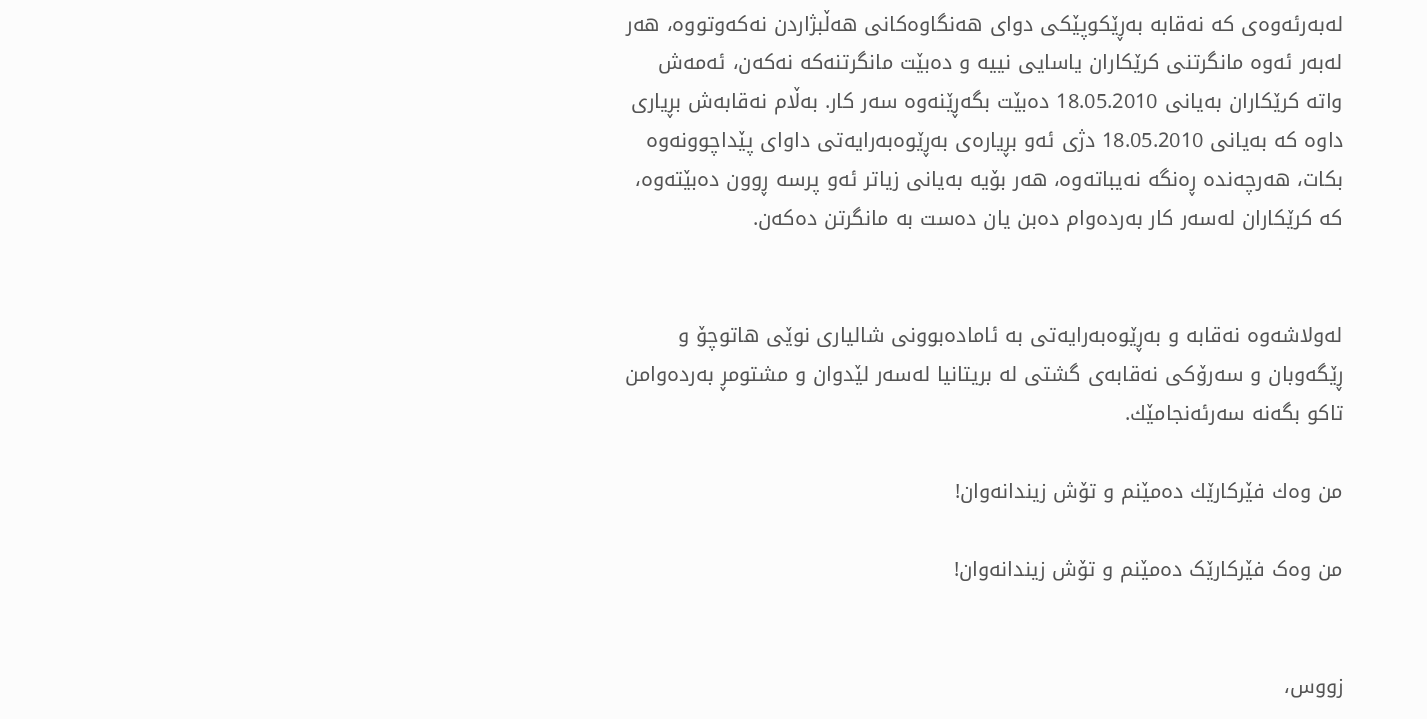له‌به‌رئه‌وه‌ی که‌ نه‌قابه‌ به‌ڕێکوپێکی دوای هه‌نگاوه‌کانی هه‌ڵبژاردن نه‌که‌وتووه‌، هه‌ر له‌به‌ر ئه‌وه‌ مانگرتنی کرێکاران یاسایی نییه‌ و ده‌بێت مانگرتنه‌که‌ نه‌که‌ن، ئه‌مه‌ش واته‌ کرێکاران به‌یانی 18.05.2010 ده‌بێت بگه‌ڕێنه‌وه‌ سه‌ر کار. به‌ڵام نه‌قابه‌ش بڕیاری داوه‌ که‌ به‌یانی 18.05.2010 دژی ئه‌و بڕیاره‌ی به‌ڕێوه‌به‌رایه‌تی داوای پێداچوونه‌وه‌ بکات، هه‌رچه‌نده‌ ڕه‌نگه‌ نه‌یباته‌وه‌، هه‌ر بۆیه‌ به‌یانی زیاتر ئه‌و پرسه‌ ڕوون ده‌بێته‌وه‌، که‌ کرێکاران له‌سه‌ر کار به‌رده‌وام ده‌بن یان ده‌ست به‌ مانگرتن ده‌که‌ن.


له‌ولاشه‌وه‌ نه‌قابه‌ و به‌ڕێوه‌به‌رایه‌تی به‌ ئاماده‌بوونی شالیاری نوێی هاتوچۆ و ڕێگه‌وبان و سه‌رۆکی نه‌قابه‌ی گشتی له‌ بریتانیا له‌سه‌ر لێدوان و مشتومڕ به‌رده‌وامن تاکو بگه‌نه‌ سه‌رئه‌نجامێك.

من وەك فێرکارێك دەمێنم و تۆش زیندانەوان!

من وەک فێرکارێک دەمێنم و تۆش زیندانەوان!


زووس،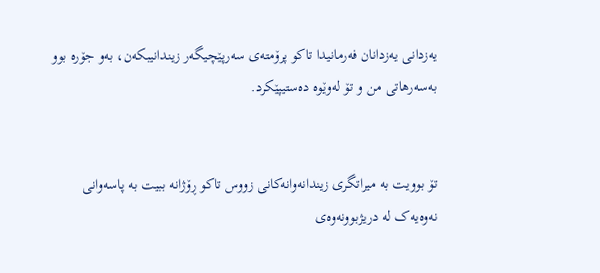یەزدانی یەزدانان فەرمانیدا تاکو پرۆمتەی سەرپێچیگەر زیندانیبکەن، بەو جۆرە بوو بەسەرهاتی من و تۆ لەوێوە دەستیپێکرد.


تۆ بوویت بە میراتگری زیندانەوانەکانی زووس تاکو ڕۆژانە ببیت بە پاسەوانی نەوەیەک لە دریژبوونەوەی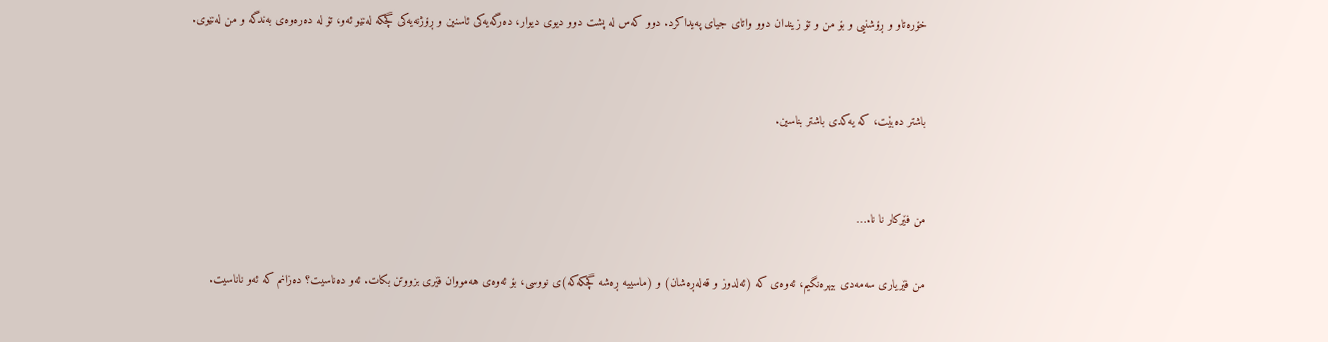خۆرەتاو و ڕۆشنیی و بۆ من و تۆ زیندان دوو واتای جیای پەیداکرد. دوو کەس لە پشت دوو دیوی دیوار، دەرگەیەکی ئاسنین و ڕۆژنەیەکی گچکە لەنێو ئەو، تۆ لە دەرەوەی بەندگە و من لەنێوی.


باشتر دەبێت، کە یەکدی باشتر بناسین.


من فێرکار نا نا.…

من فێریاری سەمەدی بیهرەنگیم، ئەوەی کە (ئەلدوز و قەلەڕەشان) و (ماسییە ڕەشە گچکەکە)ی نووسی، بۆ ئەوەی هەمووان فێری بزووتن بکات. ئەو دەناسیت؟ دەزانم کە ئەو ناناسیت.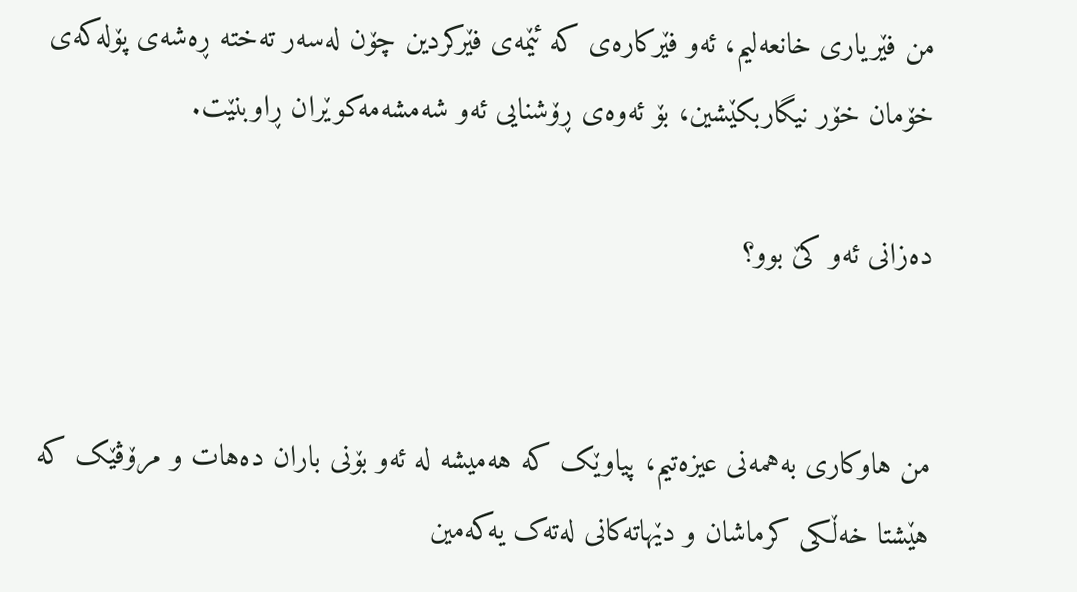من فێریاری خانعەلیم، ئەو فێرکارەی کە ئێمەی فێرکردین چۆن لەسەر تەختە ڕەشەی پۆلەکەی خۆمان خۆر نیگاربکێشین، بۆ ئەوەی ڕۆشنایی ئەو شەمشەمەکوێران ڕاوبنێت.

دەزانی ئەو کێ بوو؟


من هاوکاری بەهمەنی عیزەتیم، پیاوێک کە هەمیشە لە ئەو بۆنی باران دەهات و مرۆڤێک کە هێشتا خەڵکی کرماشان و دێهاتەکانی لەتەک یەکەمین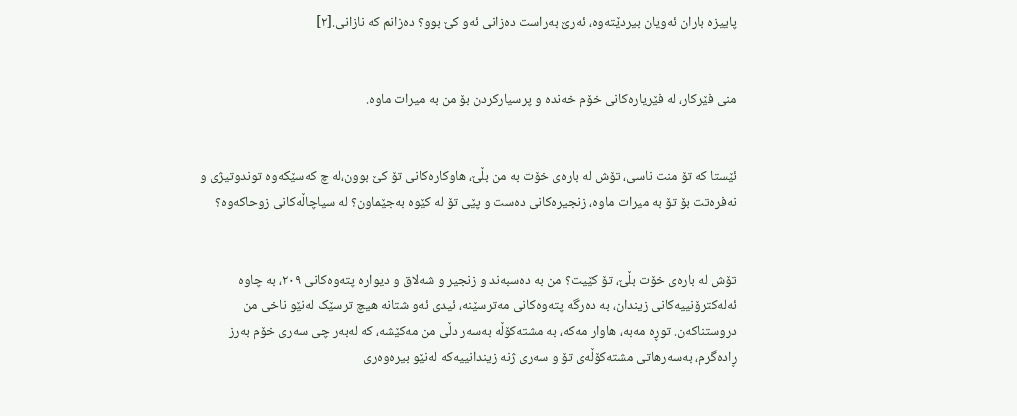پاییزە باران ئەویان بیردێتەوە، ئەرێ بەراست دەزانی ئەو کێ بوو؟ دەزانم کە نازانی.[٢]


منی فێرکار، لە فێریارەکانی خۆم خەندە و پرسیارکردن بۆ من بە میرات ماوە.


ئێستا کە تۆ منت ناسی، تۆش لە بارەی خۆت بە من بڵێ، هاوکارەکانی تۆ کێ بوون،لە چ کەسێکەوە توندوتیژی و نەفرەتت بۆ تۆ بە میرات ماوە، زنجیرەکانی دەست و پێی تۆ لە کێوە بەجێماون؟ لە سیاچاڵەکانی زوحاکەوە؟


تۆش لە بارەی خۆت بڵێ، تۆ کێیت؟ من بە دەسبەند و زنجیر و شەلاق و دیوارە پتەوەکانی ٢٠٩، بە چاوە ئەلەکترۆنییەکانی زیندان، بە دەرگە پتەوەکانی مەترسێنە، ئیدی ئەو شتانە هیچ ترسێک لەنێو ناخی من دروستناکەن. توڕە مەبە، هاوار مەکە، بە مشتەکۆڵە بەسەر دڵی من مەکێشە، کە لەبەر چی سەری خۆم بەرز ڕادەگرم، بەسەرهاتی مشتەکۆڵەی تۆ و سەری ژنە زیندانییەکە لەنێو بیرەوەری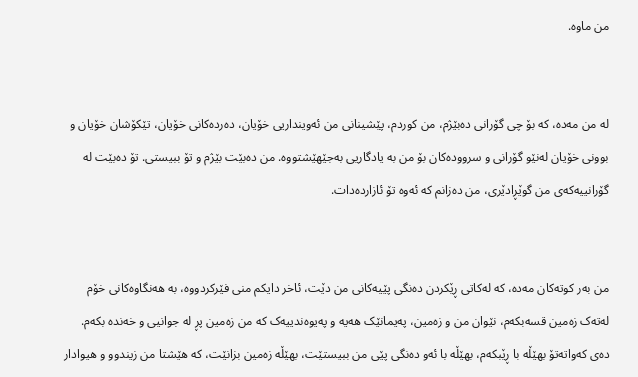من ماوە.


لە من مەدە، کە بۆ چی گۆرانی دەبێژم، من کوردم، پێشینانی من ئەوینداریی خۆیان، دەردەکانی خۆیان، تێکۆشان خۆیان و بوونی خۆیان لەنێو گۆرانی و سروودەکان بۆ من بە یادگاریی بەجێهێشتووە. من دەبێت بێژم و تۆ ببیستی. تۆ دەبێت لە گۆرانییەکەی من گوێڕادێری، من دەزانم کە ئەوە تۆ ئازاردەدات.


من بەر کوتەکان مەدە، کە لەکاتی ڕێکردن دەنگی پێیەکانی من دێت، ئاخر دایکم منی فێرکردووە، بە هەنگاوەکانی خۆم لەتەک زەمین قسەبکەم، نێوان من و زەمین، پەیمانێک هەیە و پەیوەندییەک کە من زەمین پڕ لە جوانیی و خەندە بکەم. دەی کەواتەتۆ بهێڵە با ڕێبکەم، بهێڵە با ئەو دەنگی پێی من ببیستێت، بهێڵە زەمین بزانێت، کە هێشتا من زیندوو و هیوادار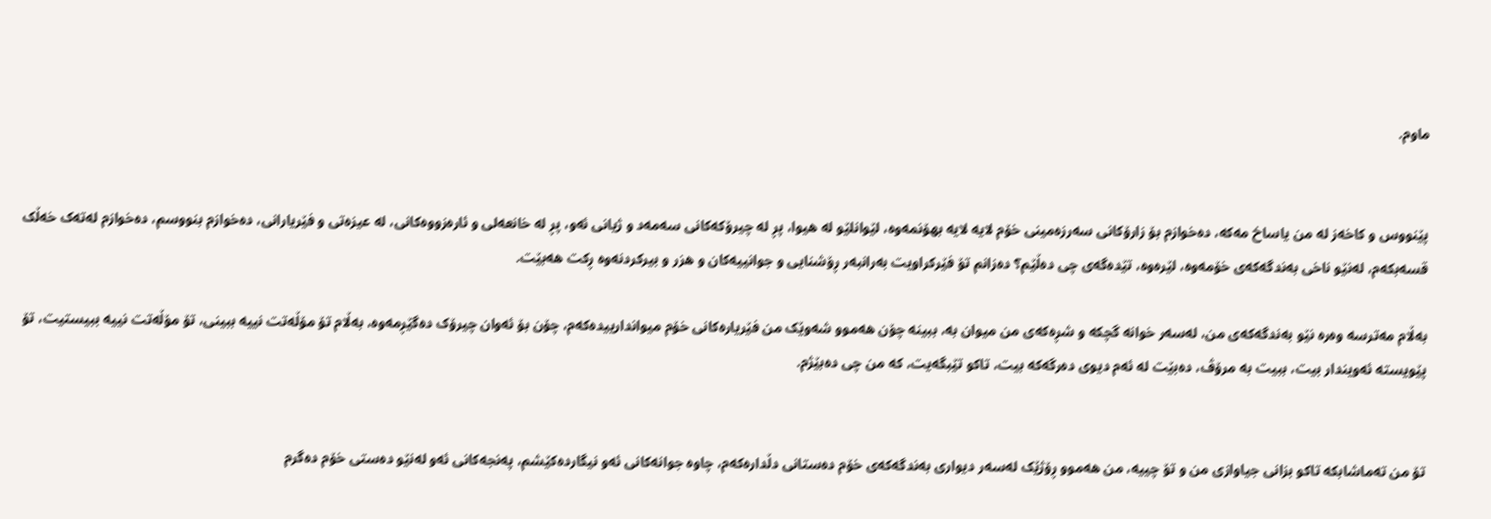ماوم.


پێنووس و کاخەز لە من یاساخ مەکە، دەخوازم بۆ زارۆکانی سەرزەمینی خۆم لایە لایە بهۆنمەوە، لێوانلێو لە هیوا، پڕ لە چیرۆکەکانی سەمەد و ژیانی ئەو، پڕ لە خانعەلی و ئارەزووەکانی، لە عیزەتی و فێریارانی، دەخوازم بنووسم، دەخوازم لەتەک خەڵک قسەبکەم، لەنێو ناخی بەندگەکەی خۆمەوە، لێرەوە، تێدەگەی چی دەڵێم؟ دەزانم تۆ فێرکراویت بەرانبەر ڕۆشنایی و جوانییەکان و هزر و بیرکردنەوە ڕکت هەبێت.

بەڵام مەترسە وەرە نێو بەندگەکەی من، لەسەر خوانە گچکە و شڕەکەی من میوان بە، ببینە چۆن هەموو شەوێک من فێریارەکانی خۆم میواندارییدەکەم، چۆن بۆ ئەوان چیرۆک دەگێڕمەوە، بەڵام تۆ مۆڵەتت نییە ببینی، تۆ مۆڵەتت نییە ببیستیت، تۆ پێویستە ئەویندار بیت، ببیت بە مرۆڤ، دەبێت لە ئەم دیوی دەرگەکە بیت، تاکو تێبگەیت، کە من چی دەبێژم.


تۆ من تەماشابکە تاکو بزانی جیاوازی من و تۆ چییە، من هەموو ڕۆژێک لەسەر دیواری بەندگەکەی خۆم دەستانی دڵدارەکەم، چاوە جوانەکانی ئەو نیگاردەکێشم، پەنجەکانی ئەو لەنێو دەستی خۆم دەگرم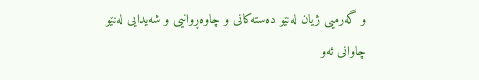و گەرمیی ژیان لەنێو دەستەکانی و چاوەڕوانیی و شەیدایی لەنێو چاوانی ئەو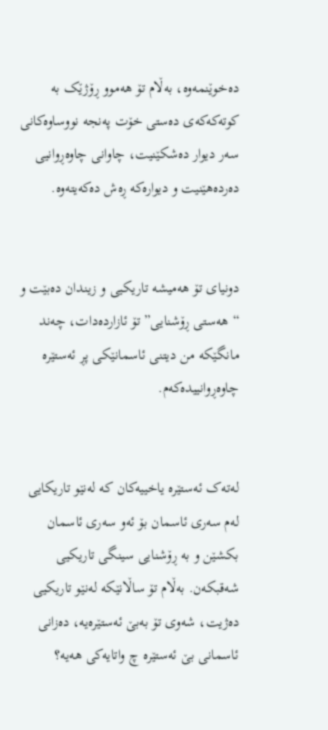دەخوێنمەوە، بەڵام تۆ هەموو ڕۆژێک بە کوتەکەکەی دەستی خۆت پەنجە نووساوەکانی سەر دیوار دەشکێنیت، چاوانی چاوەڕوانیی دەردەهێنیت و دیوارەکە ڕەش دەکەیتەوە.


دونیای تۆ هەمیشە تاریکیی و زیندان دەبێت و “هەستی ڕۆشنایی” تۆ ئازاردەدات، چەند مانگێکە من دیتنی ئاسمانێکی پڕ ئەستێرە چاوەڕوانییدەکەم.


لەتەک ئەستێرە یاخییەکان کە لەنێو تاریکایی لەم سەری ئاسمان بۆ ئەو سەری ئاسمان بکشێن و بە ڕۆشنایی سینگی تاریکیی شەقبکەن. بەڵام تۆ ساڵانێکە لەنێو تاریکیی دەژیت، شەوی تۆ بەبێ ئەستێرەیە، دەزانی ئاسمانی بێ ئەستێرە چ واتایەکی هەیە؟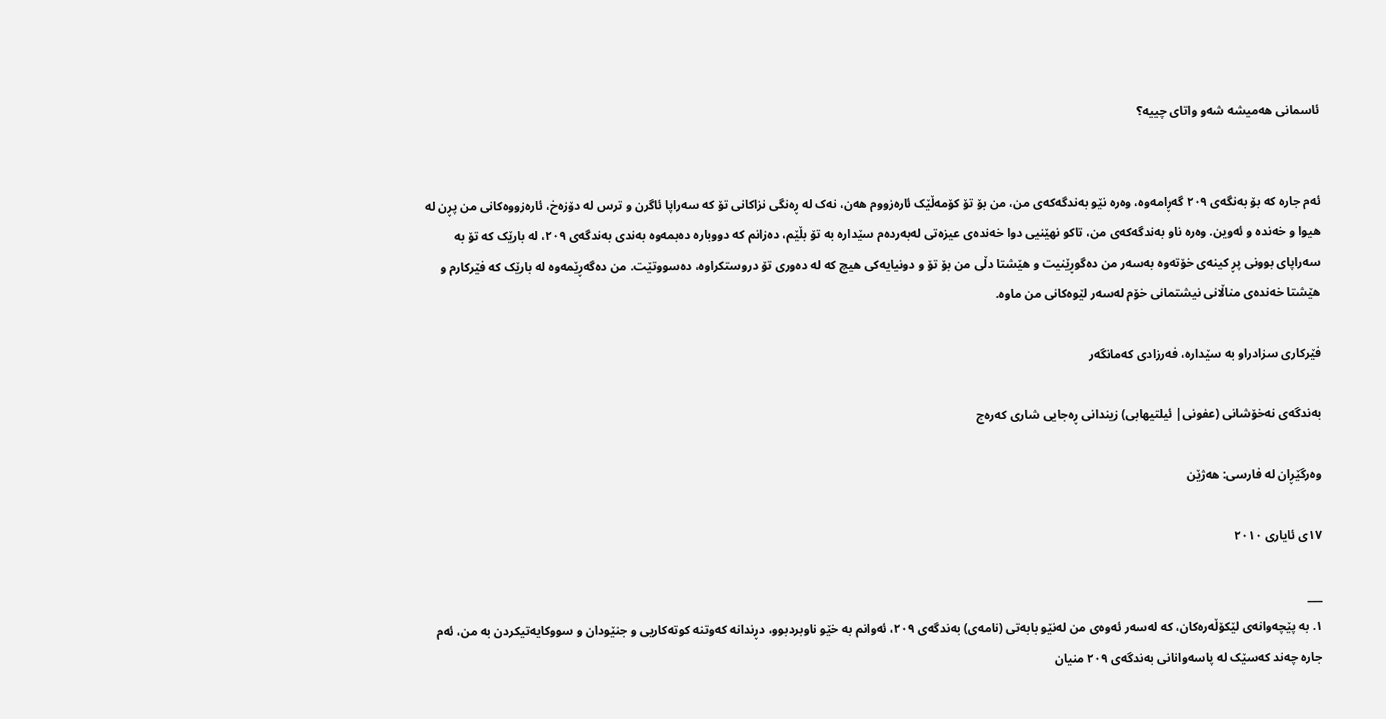ئاسمانی هەمیشە شەو واتای چییە؟


ئەم جارە کە بۆ بەنگەی ٢٠٩ گەڕامەوە، وەرە نێو بەندگەکەی من، من بۆ تۆ کۆمەڵێک ئارەزووم هەن، نەک لە ڕەنگی نزاکانی تۆ کە سەراپا ئاگرن و ترس لە دۆزەخ، ئارەزووەکانی من پڕن لە هیوا و خەندە و ئەوین. وەرە ناو بەندگەکەی من، تاکو نهێنیی دوا خەندەی عیزەتی لەبەردەم سێدارە بە تۆ بڵێم، دەزانم کە دووبارە دەبمەوە بەندی بەندگەی ٢٠٩، لە بارێک کە تۆ بە سەراپای بوونی پڕ کینەی خۆتەوە بەسەر من دەگوڕێنیت و هێشتا دڵی من بۆ تۆ و دونیایەکی هیچ کە لە دەوری تۆ دروستکراوە، دەسووتێت. من دەگەڕێمەوە لە بارێک کە فێرکارم و هێشتا خەندەی مناڵانی نیشتمانی خۆم لەسەر لێوەکانی من ماوە.

فێرکاری سزادراو بە سێدارە، فەرزادی کەمانگەر

بەندگەی نەخۆشانی (عفونی| ئیلتیهابی) زیندانی ڕەجایی شاری کەرەج

وەرگێڕان لە فارسی: هەژێن

١٧ی ئایاری ٢٠١٠

___
١. بە پێچەوانەی لێکۆڵەرەکان، کە لەسەر ئەوەی من لەنێو بابەتی (نامەی) بەندگەی ٢٠٩، ئەوانم بە خێو ناوبردبوو، دڕندانە کەوتنە کوتەکاریی و جنێودان و سووکایەتیکردن بە من، ئەم جارە چەند کەسێک لە پاسەوانانی بەندگەی ٢٠٩ منیان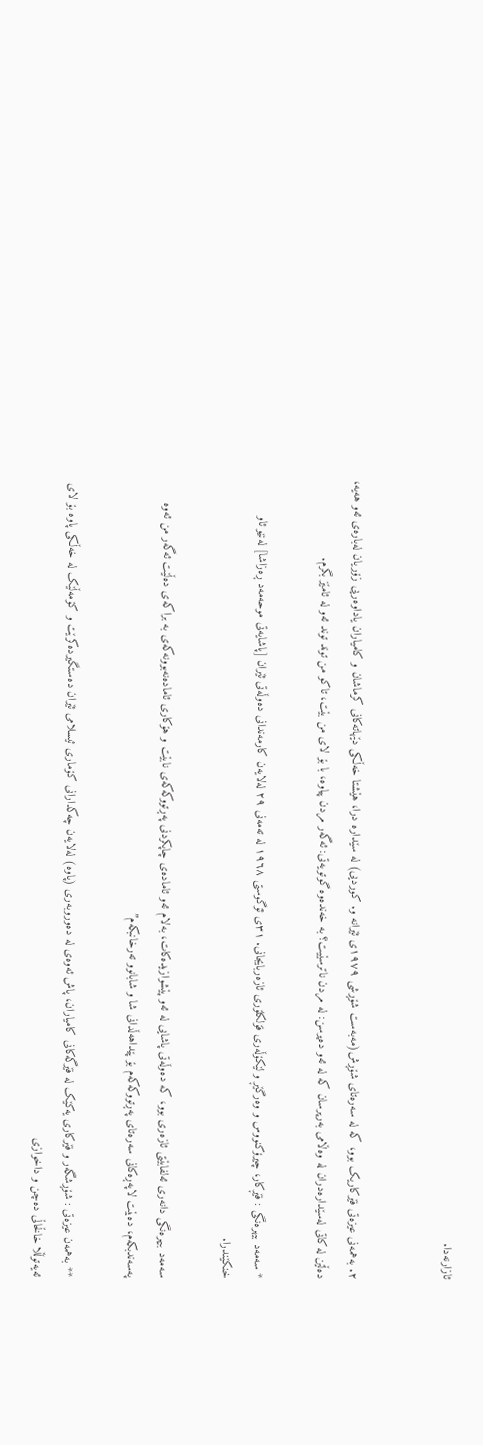ئازارنەدا.


٢. بەهمەنی عیزەتی فێرکاریک بوو، کە لە سەرەتای شۆڕش(مەبەست شۆڕشی ١٩٧٩ی ئێرانە و. کوردیی) لە سێدارە درا، هێشتا خەڵکی دێهاتەکانی کرماشان و کامیاران یاداوەریی زۆریان لەبارەی ئەو هەیە، دەڵێن لە کاتی لەسێدارەدران لە وەڵامی بەرپرسان کە لە ئەو دەپرسن: لە مردن ناترسێیت؟ بە خەندەوە گوتویەتی: ئەگەر مردن پیاوە، با بۆ لای من بێت، تاکو من توند توند ئەو لە ئامێز بگرم.

* سەمەد بیهرەنگی : فێڕکار، چیرۆکنووس و وەرگێڕ و لێکۆڵەری فۆلکلۆری ئازەربایجانی. ٣١ی ئۆگوستی ١٩٦٨ لە تەمەنی ٢٩ لەلایەن کارمەندانی دەوڵەتی ئێران [پاشایەتی موحەمەد ڕەزاشا] لەنێو ئاو خنکێندرا.

سەمەد بیهرەنگی دانەری ئەلفابێتی ئازەری بوو، کە دەوڵەتی پاشایی لە ئەو پێشوازیدەکات، بەلام ئەو ئامادەی چاپکردنی پەڕتووکەکەی نابێت و هۆکاری ئامادەنەبوونەکەی بە براکەی دەڵێت ئەگەر من ئەوە پەسەندبکەم، دەبێت لاپەڕەکانی سەرەتای پەڕتووکەکەم بۆ پێداهەڵدانی شا و شابانوو تەرخانبکەم”

** بەهمەن عیزەتی : شۆڕشگەر و فێرکاری یەکێک لە فێرگەکانی کامیاران، پاش ئەوەی لە دەوروبەری (پاوە) لەلایەن چەکدارانی کۆماری ئیسلامی ئێران دەستگیردەکرێت و کۆمەڵێک لە خەڵکی پاوە بۆ لای ئەیەتوڵڵا خاڵخاڵی دەچن و داخوازی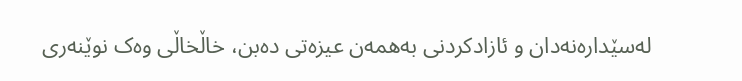لەسێدارەنەدان و ئازادکردنی بەهمەن عیزەتی دەبن، خاڵخاڵی وەک نوێنەری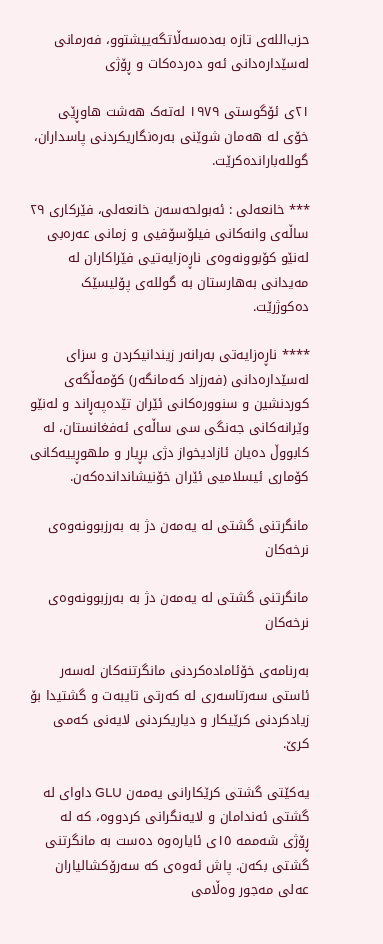حزب‌اللەی تازە بەدەسەڵاتگەییشتوو، فەرمانی لەسێدارەدانی ئەو دەردەکات و ڕۆژی

٢١ی ئۆگوستی ١٩٧٩ لەتەک هەشت هاوڕێی خۆی لە هەمان شوێنی بەرەنگاریکردنی پاسداران، گوللەباراندەکرێت.

*** خانعەلی : ئەبولحەسەن خانعەلی، فێرکاری ٢٩ ساڵەی وانەکانی فیلۆسۆفیی و زمانی عەرەبی لەنێو کۆبوونەوەی ناڕەزایەتیی فێراکاران لە مەیدانی بەهارستان بە گوللەی پۆلیسێک دەکوژرێت.

**** ناڕەزایەتی بەرانەر زیندانیکردن و سزای لەسێدارەدانی (فەرزاد کەمانگەر) کۆمەڵگەی کوردنشین و سنوورەکانی ئێران تێدەپەڕاند و لەنێو وێرانەکانی جەنگی سی ساڵەی ئەفغانستان، لە کابووڵ دەیان ئازادیخواز دژی بڕیار و ملهوڕییەکانی کۆماری ئیسلامیی ئێران خۆنیشانداندەکەن.

مانگرتنی گشتی لە یەمەن دژ بە بەرزبوونەوەی نرخەکان

مانگرتنی گشتی لە یەمەن دژ بە بەرزبوونەوەی نرخەکان

بەرنامەی خۆئامادەکردنی مانگرتنەکان لەسەر ئاستی سەرتاسەری لە کەرتی تایبەت و گشتیدا بۆ زیادکردنی کرێیکار و دیاریکردنی لایەنی کەمی کرێ.

یەکێتی گشتی کرێکارانی یەمەن GLU داوای لە گشتی ئەندامان و لایەنگرانی کردووە، کە لە ڕۆژی شەممە ١٥ی ئایارەوە دەست بە مانگرتنی گشتی بکەن. پاش ئەوەی کە سەرۆکشالیاران عەلی مەجور وەڵامی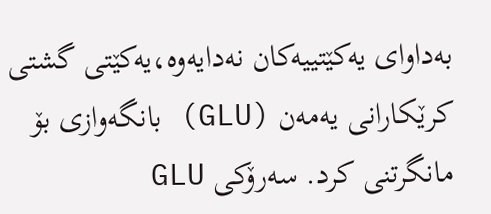بەداوای یەکێتییەکان نەدایەوە،یەکێتی گشتی کرێکارانی یەمەن (GLU) بانگەوازی بۆ مانگرتنی کرد. سەرۆکی GLU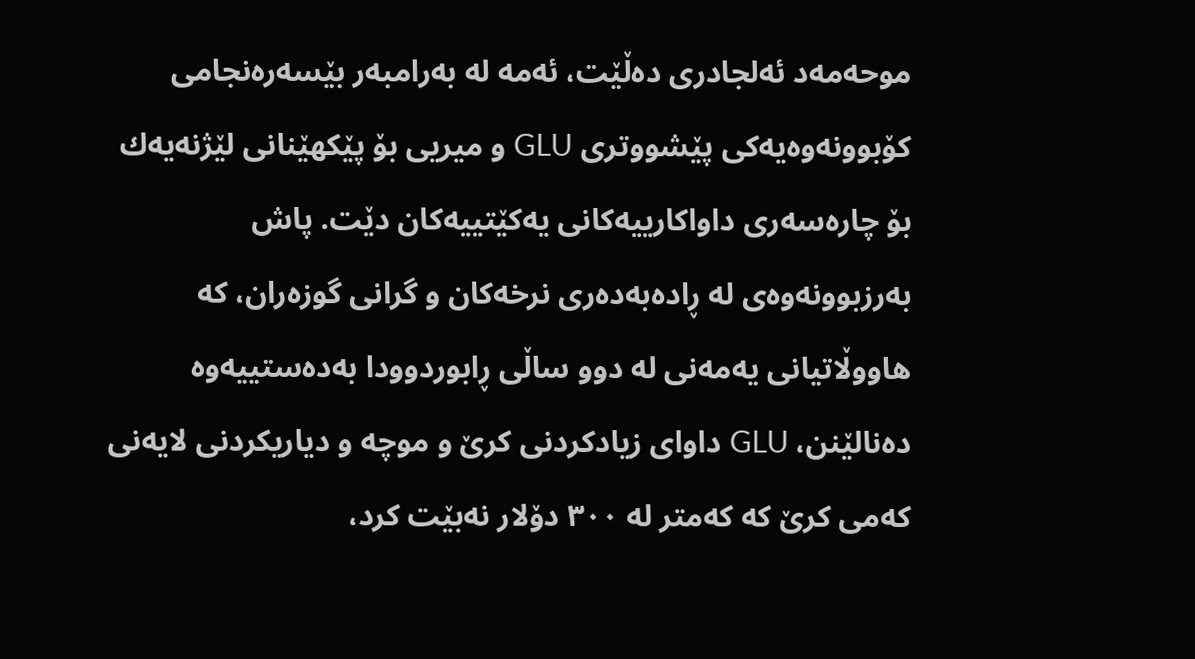موحەمەد ئەلجادری دەڵێت، ئەمە لە بەرامبەر بێسەرەنجامی کۆبوونەوەیەکی پێشووتری GLU و میریی بۆ پێکهێنانی لێژنەیەك بۆ چارەسەری داواکارییەکانی یەکێتییەکان دێت. پاش بەرزبوونەوەی لە ڕادەبەدەری نرخەکان و گرانی گوزەران، کە هاووڵاتیانی یەمەنی لە دوو ساڵی ڕابوردوودا بەدەستییەوە دەنالێنن، GLU داوای زیادکردنی کرێ و موچە و دیاریکردنی لایەنی کەمی کرێ کە کەمتر لە ٣٠٠ دۆلار نەبێت کرد،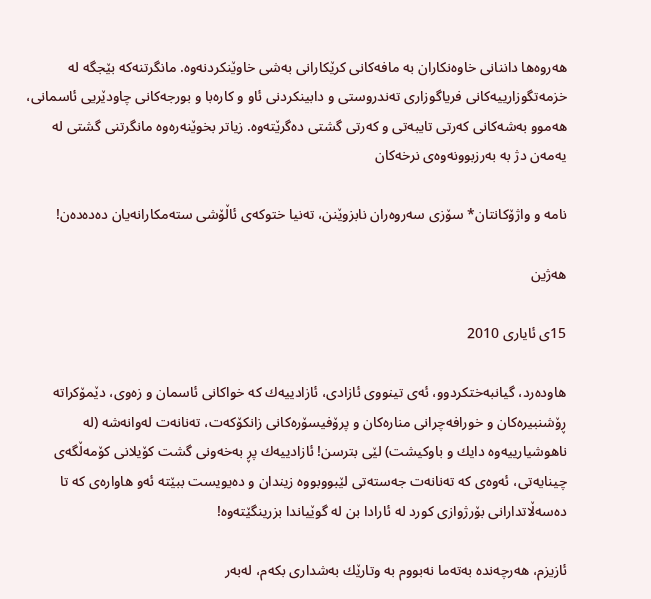هەروەها داننانی خاوەنکاران بە مافەکانی کرێکارانی بەشی خاوێنکردنەوە. مانگرتنەکە بێجگە لە خزمەتگوزارییەکانی فریاگوزاری تەندروستی و دابینکردنی ئاو و کارەبا و بورجەکانی چاودێریی ئاسمانی، هەموو بەشەکانی کەرتی تایبەتی و کەرتی گشتی دەگرێتەوە. زیاتر بخوێنەرەوە مانگرتنی گشتی لە یەمەن دژ بە بەرزبوونەوەی نرخەکان

نامه‌ و واژۆکانتان* سۆزی سه‌روه‌ران نابزوێنن، ته‌نیا ختوکه‌ی ئاڵۆشی سته‌مکارانه‌یان ده‌ده‌ده‌ن!

هه‌ژین

15ی ئایاری 2010

هاوده‌رد، گیانبه‌ختکردوو، ئه‌ی تینووی ئازادی، ئازادییه‌ك که‌ خواکانی ئاسمان و زه‌وی، دێمۆکراته‌ ڕۆشنبیره‌کان و خورافه‌چرانی مناره‌کان و پرۆفیسۆره‌کانی زانکۆکه‌ت، ته‌نانه‌ت له‌وانه‌شه‌ (له‌ ناهوشیارییه‌وه‌ دایك و باوکیشت) لێی بترسن! ئازادییه‌ك پڕ به‌خه‌ونی گشت کۆیلانی کۆمه‌ڵگه‌ی چینایه‌تی، ئه‌وه‌ی که‌ ته‌نانه‌ت جه‌سته‌تی لێبووبووه‌ زیندان و ده‌یویست ببێته‌ ئه‌و هاواره‌ی که‌ تا ده‌سه‌ڵاتدارانی بۆرژوازی کورد له‌ ئارادا بن له‌ گوێیاندا بزرینگێته‌وه‌!

ئازیزم، هەرچەندە بەتەما نەبووم بە وتارێك بەشداری بکەم، لەبەر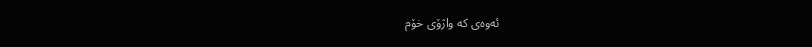ئەوەی کە واژۆی خۆم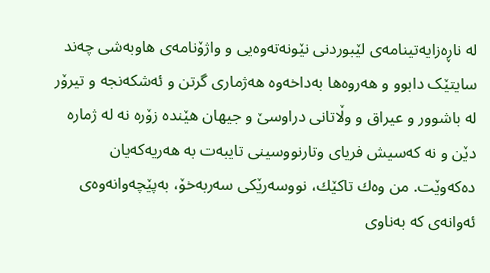لە ناڕەزایەتینامەی لێبوردنی نێونه‌ته‌وه‌یی و واژۆنامه‌ی هاوبه‌شی چه‌ند سایتێک دابوو و هەروەها بەداخەوە هەژماری گرتن و ئەشکەنجە و تیرۆر لە باشوور و عیراق و وڵاتانی دراوسێ و جیهان هێندە زۆرە نە لە ژمارە دێن و نە کەسیش فریای وتارنووسینی تایبەت بە هەریەکەیان دەکەوێت. من وه‌ك تاکێك، نووسه‌رێکی سه‌ربه‌خۆ، بەپێچەوانەوەی ئەوانەی کە بەناوی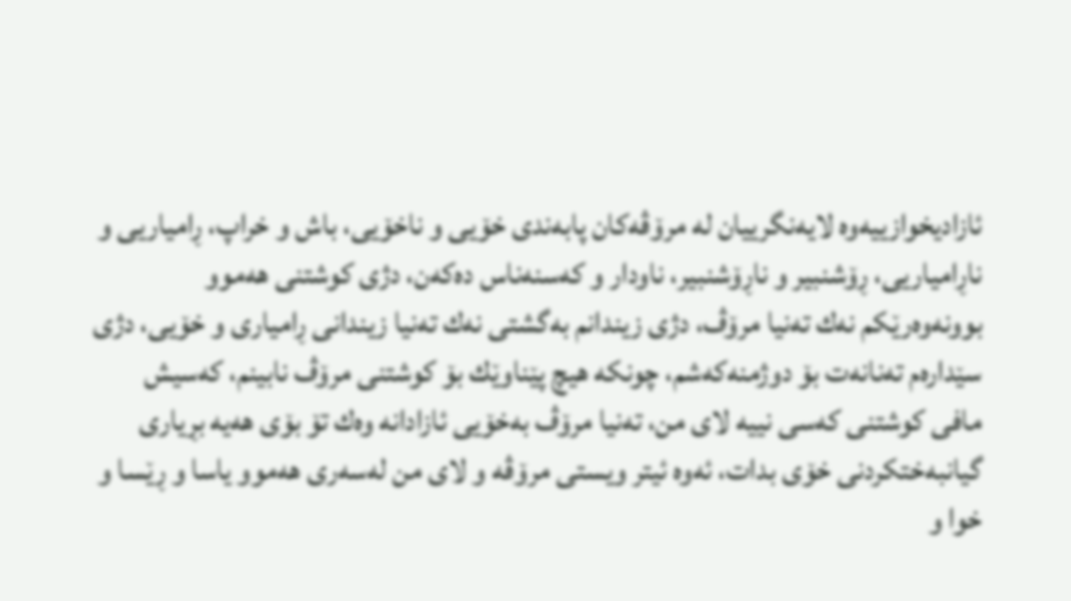ئازادیخوازییەوە لایەنگرییان لە مرۆڤەکان پابەندی خۆیی و ناخۆیی، باش و خراپ، ڕامیاریی و ناڕامیاریی، ڕۆشنبیر و ناڕۆشنبیر، ناودار و کەسنەناس دەکەن، دژی کوشتنی هەموو بوونەوەرێكم نەك تەنیا مرۆڤ، دژی زیندانم بەگشتی نەك تەنیا زیندانی ڕامیاری و خۆیی، دژی سێدارەم تەنانەت بۆ دوژمنەکەشم، چونکە هیچ پێناوێك بۆ کوشتنی مرۆڤ نابینم، کەسیش مافی کوشتنی کەسی نییە لای من، تەنیا مرۆڤ بەخۆیی ئازادانە وەك تۆ بۆی هەیە بڕیاری گیانبەختکردنی خۆی بدات، ئەوە ئیتر ویستی مرۆڤه‌ و لای من لەسەری هەموو یاسا و ڕێسا و خوا و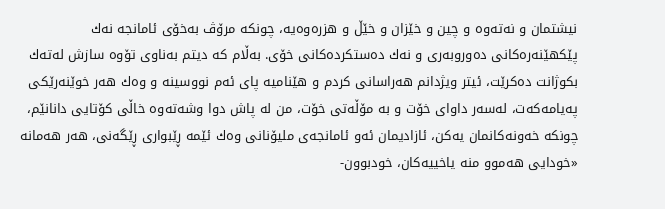نیشتمان و نەتەوە و چین و خێزان و خێڵ و هزرەوەیە، چونکە مرۆڤ بەخۆی ئامانجە نەك پێكهێنەرەکانی دەوروبەری و نەك دەستکردەکانی خۆی. به‌ڵام که‌ دیتم به‌ناوی تۆوه‌ سازش له‌ته‌ك بکوژانت ده‌کرێت، ئیتر ویژدانم هه‌راسانی کردم و هێنامیه‌ پای ئه‌م نووسینه‌ و وه‌ك هه‌ر خوێنه‌رێکی په‌یامه‌که‌ت، له‌سه‌ر داوای خۆت و به‌ مۆڵه‌تی خۆت، من له‌ پاش دوا وشه‌ته‌وه‌ خاڵی کۆتایی دانانێم، چونکه‌ خه‌ونه‌کانمان یه‌کن، ئازادیمان ئه‌و ئامانجه‌ی ملیۆنانی وه‌ك ئێمه‌ ڕێبواری ڕێگه‌نی، هه‌ر هه‌مانه‌ «خودایی هه‌موو منه‌ یاخییه‌کان، خودبوون-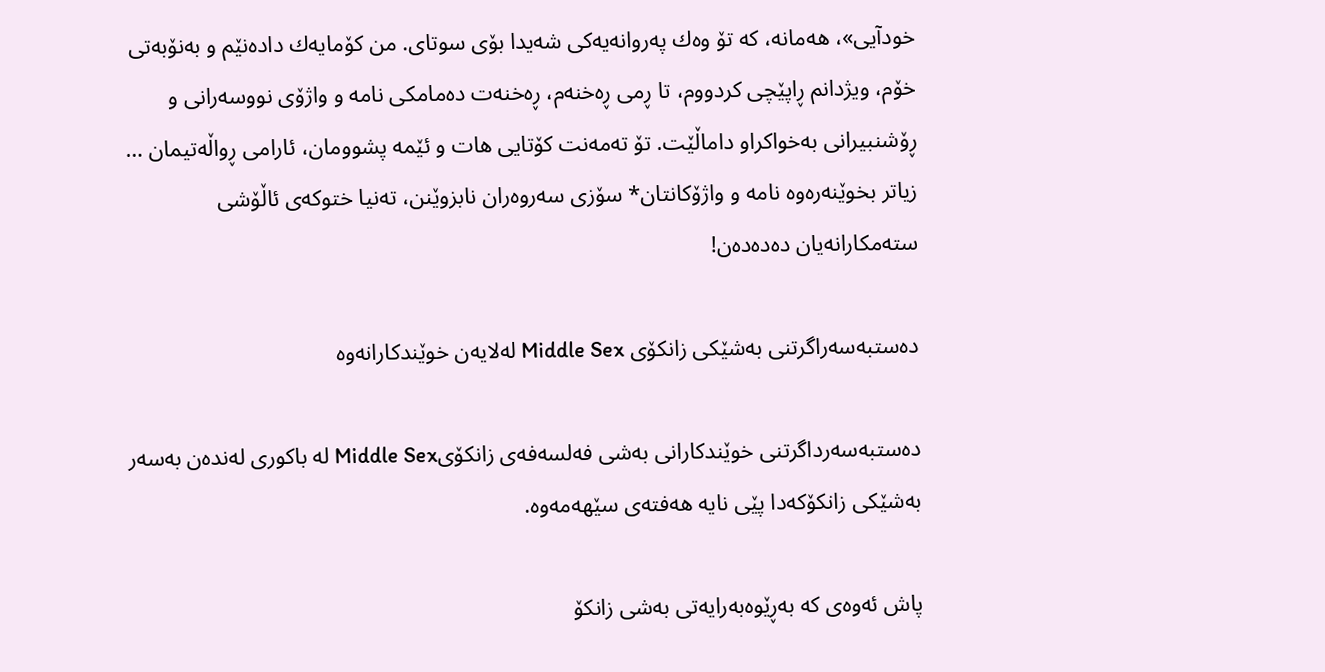خودآیی»، هه‌مانه‌، که‌ تۆ وه‌ك په‌روانه‌یه‌کی شه‌یدا بۆی سوتای. من کۆمایه‌ك داده‌نێم و به‌نۆبه‌تی خۆم، ویژدانم ڕاپێچی کردووم، تا ڕمی ڕه‌خنه‌م، ڕه‌خنه‌ت ده‌مامکی نامه‌ و واژۆی نووسه‌رانی و ڕۆشنبیرانی به‌خواکراو داماڵێت. تۆ ته‌مه‌نت کۆتایی هات و ئێمه‌ پشوومان، ئارامی ڕواڵه‌تیمان … زیاتر بخوێنەرەوە نامه‌ و واژۆکانتان* سۆزی سه‌روه‌ران نابزوێنن، ته‌نیا ختوکه‌ی ئاڵۆشی سته‌مکارانه‌یان ده‌ده‌ده‌ن!

ده‌ستبه‌سه‌راگرتنی به‌شێکی زانکۆی Middle Sex له‌لایه‌ن خوێندکارانه‌وه‌

دەستبەسەرداگرتنی خوێندکارانی به‌شی فه‌لسه‌فه‌ی زانکۆیMiddle Sex له‌ باکوری له‌نده‌ن بەسەر بەشێکی زانکۆکەدا پێی نایە هه‌فته‌ی سێهه‌مه‌وه‌.

پاش ئه‌وه‌ی که‌ بەڕێوەبەرایەتی به‌شی زانکۆ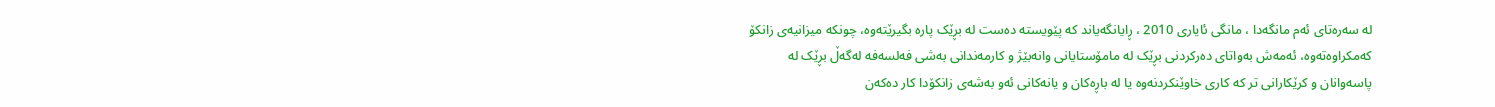له‌ سه‌ره‌تای ئه‌م مانگه‌دا ، مانگی ئایاری 2010 ، ڕایانگه‌یاند که‌ پێویسته‌ ده‌ست له‌ بڕێک پاره‌ بگیرێته‌وه‌، چونکه‌ میزانیه‌ی زانکۆ که‌مکراوه‌ته‌وه‌، ئه‌مه‌ش بەواتای ده‌رکردنی بڕێک له‌ مامۆستایانی وانەبێژ و کارمه‌ندانی به‌شی فه‌لسه‌فه‌ له‌گه‌ڵ بڕێک له‌ پاسه‌وانان و کرێکارانی تر که‌ کاری خاوێنکردنه‌وه‌ یا له‌ باڕه‌کان و یانەکانی ئه‌و به‌شه‌ی زانکۆدا کار ده‌که‌ن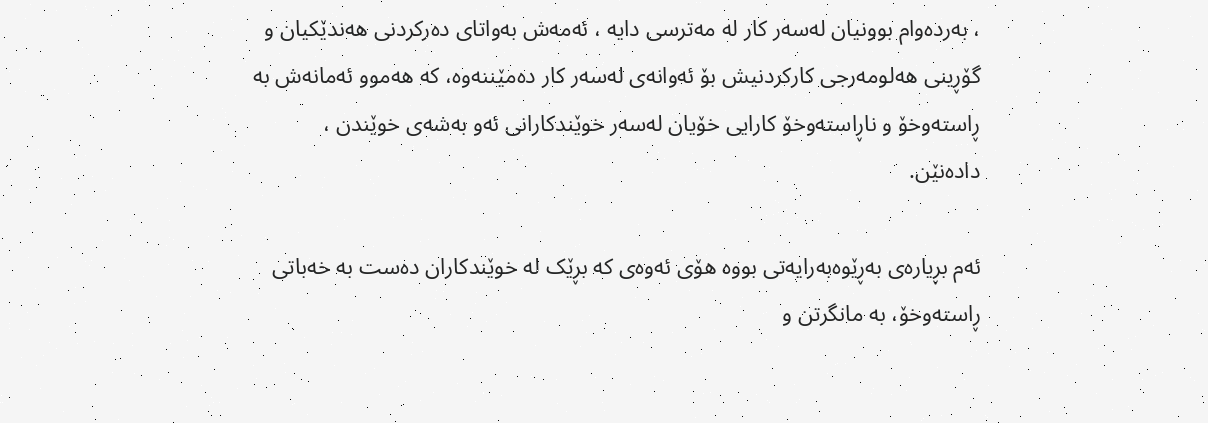، به‌رده‌وام بوونیان له‌سه‌ر کار له‌ مه‌ترسی دایه‌ ، ئه‌مه‌ش بەواتای ده‌رکردنی هه‌ندێکیان و گۆڕینی هه‌لومه‌رجی کارکردنیش بۆ ئه‌وانه‌ی له‌سه‌ر کار ده‌مێننه‌وه‌، که‌ هه‌موو ئه‌مانه‌ش به‌ ڕاسته‌وخۆ و ناڕاسته‌وخۆ کارایی خۆیان له‌سه‌ر خوێندکارانی ئه‌و به‌شه‌ی خوێندن ، داده‌نێن.

ئه‌م بڕیاره‌ی بەڕێوەبەرایەتی بووه‌ هۆی ئه‌وه‌ی که‌ بڕێک له‌ خوێندکاران ده‌ست بە خەباتی ڕاسته‌وخۆ، به‌ مانگرتن و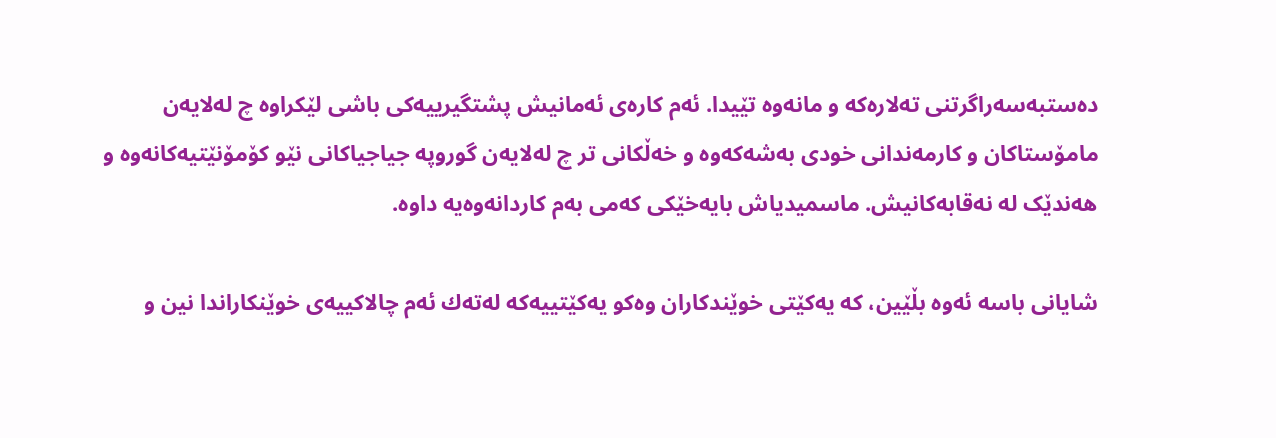ده‌ستبه‌سه‌راگرتنی تەلارەکە و مانه‌وه‌ تێیدا. ئه‌م کاره‌ی ئه‌مانیش پشتگیرییه‌کی باشی لێکراوه‌ چ له‌لایه‌ن مامۆستاکان و کارمه‌ندانی خودی به‌شه‌که‌وه‌ و خه‌ڵکانی تر چ له‌لایه‌ن گوروپه‌ جیاجیاکانی نێو کۆمۆنێتیه‌کانه‌وه‌ و هه‌ندێک له‌ نەقابه‌کانیش‌. ماسمیدیاش بایه‌خێکی کەمی به‌م کاردانەوەیە داوه‌.

شایانی باسه‌ ئه‌وه‌ بڵێین، که‌ یه‌کێتی خوێندکاران وه‌کو یه‌کێتییه‌که‌ له‌تەك ئه‌م چالاکییه‌ی خوێنکاراندا نین و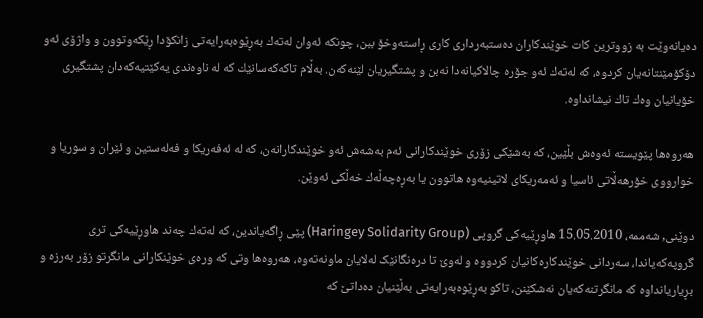ده‌یانه‌وێت به‌ زووترین کات خوێندکاران ده‌ستبه‌رداری کاری ڕاسته‌وخۆ ببن، چونکه‌ ئه‌وان له‌تەك بەڕێوەبەرایەتی زانکۆدا ڕێکه‌وتوون و واژۆی ئه‌و دۆکۆمێنتانه‌یان کردوه‌، که‌ لەتەك ئه‌و جۆره‌ چالاکیانه‌دا نه‌بن و پشتگیریان لێنه‌که‌ن. به‌ڵام تاکەکەسانێك که‌ له‌ ناوه‌ندی یه‌کێتیه‌که‌دان پشتگیری خۆیانیان وەك تاك نیشانداوه‌.

هەروەها پێویستە ئه‌وه‌ش بڵێین، که‌ به‌شێکی زۆری خوێندکارانی ئه‌م به‌شه‌ش ئه‌و خوێندکارانه‌ن، که‌ له‌ ئه‌فه‌ریکا و فه‌له‌ستین و ئێران و سوریا و خوارووی خۆرهه‌ڵاتی ئاسیا و ئه‌مه‌ریکای لاتینیه‌وه‌ هاتوون یا به‌ڕەچەڵەك خەڵکی ئەوێن.

دوێنی, شه‌ممه‌، 15.05.2010 هاوڕێیه‌کی گروپی (Haringey Solidarity Group) پێی ڕاگه‌یاندین، که‌ له‌ته‌ك چه‌ند هاوڕێیه‌کی تری گروپه‌که‌یاندا، سه‌ردانی خوێندکاره‌کانیان کردووه‌ و له‌وێ تا دره‌نگانێک له‌لایان ماونه‌ته‌وه‌، هه‌روه‌ها وتی که‌ وره‌ی خوێنکارانی مانگرتو زۆر به‌رزه‌ و بڕیاریانداوه‌ که‌ مانگرتنه‌که‌یان نه‌شکێنن، تاکو بەڕێوەبەرایەتی به‌ڵێنیان ده‌داتێ که‌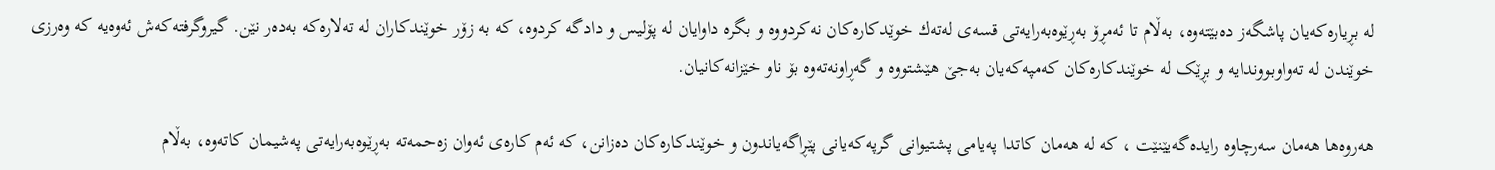له‌ بڕیاره‌که‌یان پاشگه‌ز ده‌بێته‌وه‌، به‌ڵام تا ئه‌مڕۆ بەڕێوەبەرایەتی قسه‌ی له‌ته‌ك خوێدکاره‌کان نه‌کردووه‌ و بگره‌ داوایان له‌ پۆلیس و دادگه‌ کردوه‌، که‌ به‌ زۆر خوێندکاران له‌ ته‌لاره‌که‌ به‌ده‌ر نێن. گیروگرفته‌که‌ش ئه‌وه‌یه‌ که‌ وه‌رزی خوێندن له‌ ته‌واوبووندایه‌ و بڕێک له‌ خوێندکاره‌کان که‌مپه‌که‌یان به‌جێ هێشتووه‌ و گه‌ڕاونه‌ته‌وه‌ بۆ ناو خێزانه‌کانیان.

هه‌روه‌ها هه‌مان سه‌رچاوه‌ رایده‌گه‌یێنێت ، که‌ له‌ هه‌مان کاتدا په‌یامی پشتیوانی گرپه‌که‌یانی پێڕاگه‌یاندون و خوێندکاره‌کان ده‌زانن، که‌ ئه‌م کاره‌ی ئه‌وان زه‌حمه‌ته‌ بەڕێوەبەرایەتی په‌شیمان کاته‌وه‌، به‌ڵام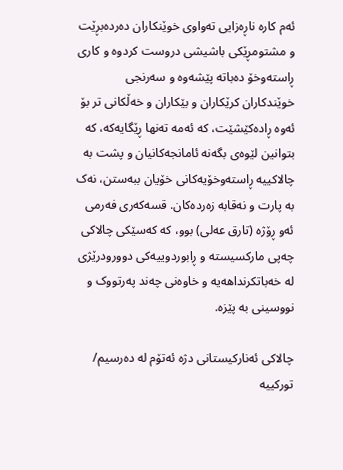ئه‌م کاره‌ ناڕه‌زایی ته‌واوی خوێنکاران ده‌رده‌بڕێت و مشتومڕێکی باشیشی دروست کردوه‌ و کاری ڕاسته‌وخۆ ده‌باته‌ پێشه‌وه‌ و سه‌رنجی خوێندکاران کرێکاران و بێکاران و خه‌ڵکانی تر بۆ ئه‌وه‌ ڕاده‌کێشێت، که‌ ئه‌مه‌ ته‌نها ڕێگایه‌که‌، که‌ بتوانین لێوه‌ی بگه‌نه‌ ئامانجه‌کانیان و پشت به‌ چالاکییه‌ ڕاسته‌وخۆیه‌کانی خۆیان ببه‌ستن، نه‌ک به‌ پارت و نه‌قابه‌ زه‌رده‌کان. قسه‌که‌ری فه‌رمی ئه‌و ڕۆژه‌ (تارق عه‌لی) بوو، که‌ که‌سێکی چالاکی چه‌پی مارکسیسته‌ و ڕابوردوییه‌کی دوورودرێژی له‌ خه‌باتکرنداهه‌یه‌ و خاوه‌نی چه‌ند په‌رتووک و نووسینی به‌ پێزه‌.

چالاکی ئەنارکیستانی دژە ئەتۆم لە دەرسیم/ تورکییە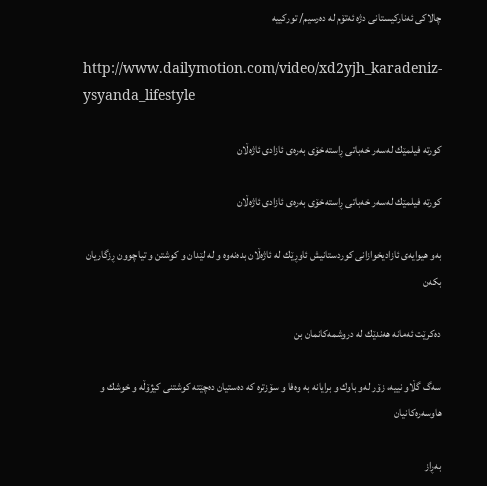چالاکی ئەنارکیستانی دژە ئەتۆم لە دەرسیم/ تورکییە

http://www.dailymotion.com/video/xd2yjh_karadeniz-ysyanda_lifestyle

کورتە فیلمێك لەسەر خەباتی ڕاستەخۆی بەرەی ئازادی ئاژەڵان

کورتە فیلمێك لەسەر خەباتی ڕاستەخۆی بەرەی ئازادی ئاژەڵان

بەو هیوایەی ئازادیخوازانی کوردستانیش ئاوڕێك لە ئاژەڵان بدەنەوە و لە لێدان و کوشتن و تیاچوون ڕزگاریان بکەن

دەکرێت ئەمانە هەندێك لە دروشمەکانمان بن

سەگ گڵاو نییە، زۆر لەو باوك و برایانە بە وەفا و سۆزترە کە دەستیان دەچێتە کوشتنی کیژۆڵە و خوشك و هاوسەرەکانیان

بەڕاز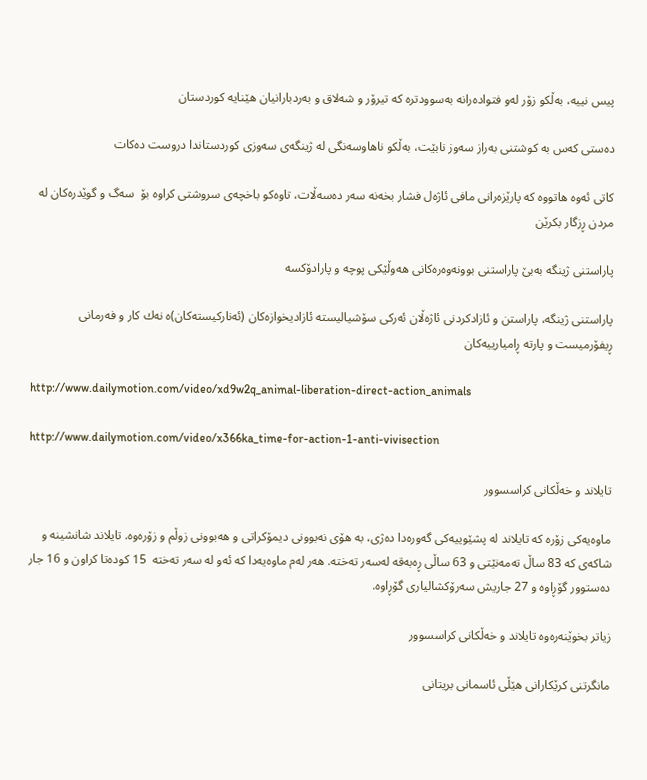پیس نییە، بەڵکو زۆر لەو فتوادەرانە بەسوودترە کە تیرۆر و شەلاق و بەردبارانیان هێنایە کوردستان

دەستی کەس بە کوشتنی بەراز سەوز نابێت، بەڵکو ناهاوسەنگی لە ژینگەی سەوزی کوردستاندا دروست دەکات

کاتی ئەوە هاتووە کە پارێزەرانی مافی ئاژەل فشار بخەنە سەر دەسەڵات، تاوەکو باخچەی سروشتی کراوە بۆ  سەگ و گوێدرەکان لە مردن ڕزگار بکرێن

پاراستنی ژینگە بەبێ پاراستنی بوونەوەرەکانی هەوڵێکی پوچە و پارادۆکسە

پاراستنی ژینگە، پاراستن و ئازادکردنی ئاژەڵان ئەرکی سۆشیالیستە ئازادیخوازەکان (ئەنارکیستەکان)ە نەك کار و فەرمانی ڕیفۆرمیست و پارتە ڕامیارییەکان

http://www.dailymotion.com/video/xd9w2q_animal-liberation-direct-action_animals

http://www.dailymotion.com/video/x366ka_time-for-action-1-anti-vivisection

تایلاند و خه‌ڵكانی كراسسوور

ماوه‌یه‌كی زۆره‌ كه‌ تایلاند له‌ پشێوییه‌كی گه‌وره‌دا ده‌ژی، به‌ هۆی نه‌بوونی دیمۆكراتی و هه‌بوونی زوڵم و زۆره‌وه‌. تایلاند شانشینه‌ و شاكه‌ی كه‌ 83 ساڵ ته‌مه‌نێتی و 63 ساڵی ڕه‌به‌قه‌ له‌سه‌ر ته‌خته‌. هه‌ر له‌م ماوه‌یه‌دا كه ئه‌و له‌ سه‌ر ته‌خته‌ ‌ 15 كوده‌تا كراون و 16 جار ده‌ستوور گۆڕاوه‌ و 27 جاریش سه‌رۆكشالیاری گۆڕاوه‌.

زیاتر بخوێنەرەوە تایلاند و خه‌ڵكانی كراسسوور

مانگرتنی كرێكارانی هێڵی ئاسمانی بریتانی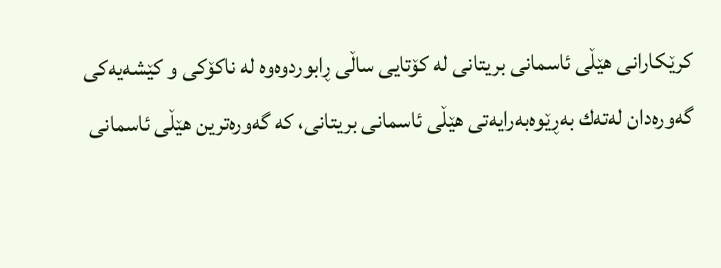كرێكارانی هێڵی ئاسمانی بریتانی له‌ كۆتایی ساڵی ڕابوردوه‌وه‌ له‌ ناكۆكی و كێشه‌یه‌كی گه‌وره‌دان له‌ته‌ك به‌ڕێوه‌به‌رایه‌تی هێڵی ئاسمانی بریتانی، كه‌ گه‌وره‌ترین هێڵی ئاسمانی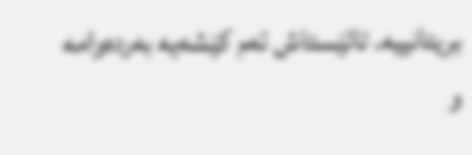بریتانییه‌. تائێستاش ئه‌م كێشه‌یه‌ به‌رده‌وامه‌ و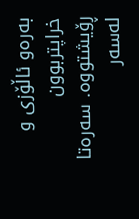به‌ره‌و ئاڵۆزی و خراپتربوون ڕۆیشتووه‌. سه‌ره‌تا له‌سه‌ر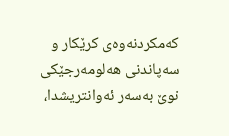كه‌مكردنه‌وه‌ی كرێكار و سه‌پاندنی هه‌لومه‌رجێكی نوێ به‌سه‌ر ئه‌وانتریشدا،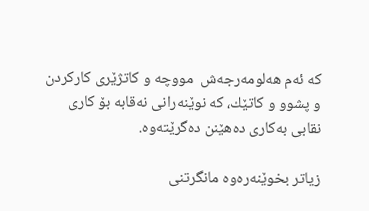كه‌ ئه‌م هه‌لومه‌رجه‌ش ‌ مووچه‌ و كاتژێری كاركردن و پشوو و كاتێك، كه‌ نوێنه‌رانی نه‌قابه‌ بۆ كاری نقابی به‌كاری ده‌هێنن ده‌گرێته‌وه‌.

زیاتر بخوێنەرەوە مانگرتنی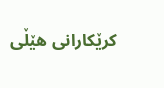كرێكارانی هێڵی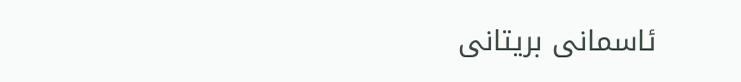ئاسمانی بریتانی